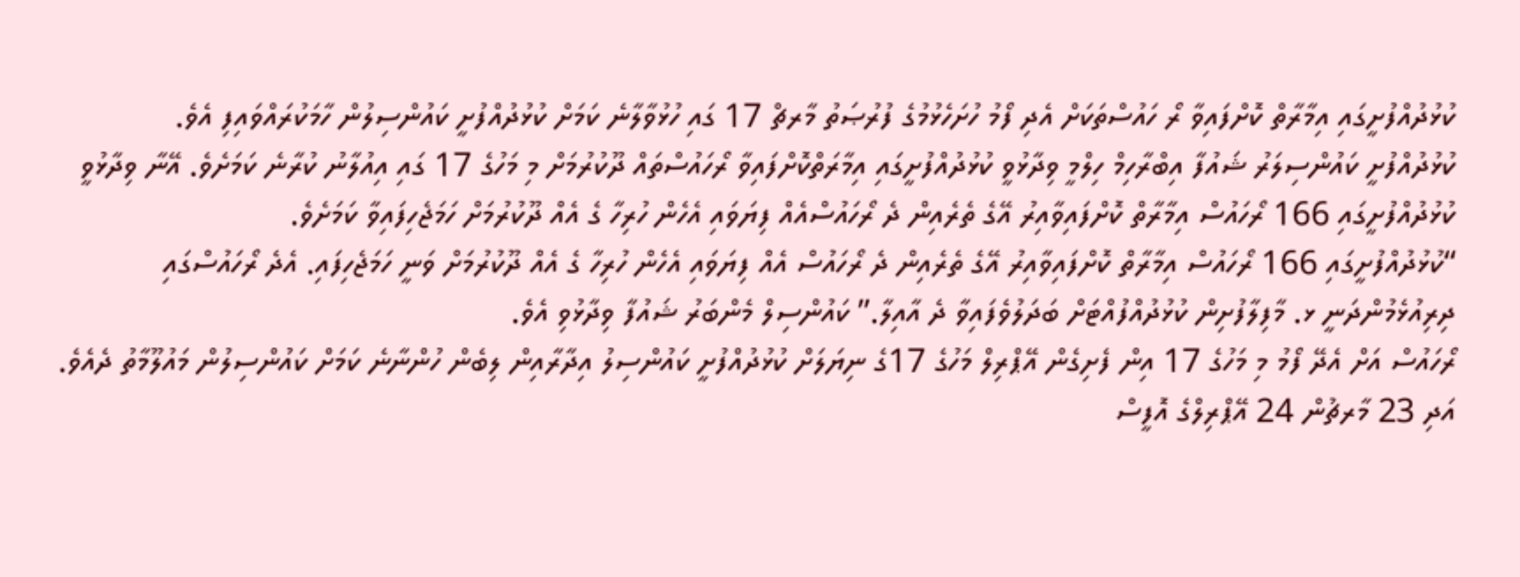ކުޅުދުއްފުށީގައި އިމާރާތް ކޮށްފައިވާ ރޯ ހައުސްތަކަށް އެދި ފޯމު ހުށަހެޅުމުގެ ފުރުޞަތު މާރޗް 17 ގައި ހުޅުވާލާނެ ކަމަށް ކުޅުދުއްފުށީ ކައުންސިލުން ހާމަކުރައްވައިފި އެވެ.
ކުޅުދުއްފުށީ ކައުންސިލަރު ޝައުފާ އިބްރާހިމް ހިލްމީ ވިދާޅުވީ ކުޅުދުއްފުށީގައި އިމާރަތްކޮށްފައިވާ ރޯހައުސްތައް ދޫކުރުމަށް މި މަހުގެ 17 ގައި އިއުލާނު ކުރާނެ ކަމަށެވެ. އޭނާ ވިދާޅުވީ ކުޅުދުއްފުށީގައި 166 ރޯހައުސް އިމާރާތް ކޮށްފައިވާއިރު އޭގެ ތެރެއިން ދެ ރޯހައުސްއެއް ފިޔަވައި އެހެން ހުރިހާ ގެ އެއް ދޫކުރުމަށް ހަމަޖެހިފައިވާ ކަމަށެވެ.
“ކުޅުދުއްފުށީގައި 166 ރޯހައުސް އިމާރާތް ކޮށްފައިވާއިރު އޭގެ ތެރެއިން ދެ ރޯހައުސް އެއް ފިޔަވައި އެހެން ހުރިހާ ގެ އެއް ދޫކުރުމަށް ވަނީ ހަމަޖެހިފައި. އެދެ ރޯހައުސްގައި ދިރިއުޅެމުންދަނީ ޅ. މާފިލާފުށިން ކުޅުދުއްފުއްޓަށް ބަދަލުވެފައިވާ ދެ އާއިލާ.” ކައުންސިލް މެންބަރު ޝައުފާ ވިދާޅުވި އެވެ.
ރޯހައުސް އަށް އެދޭ ފޯމު މި މަހުގެ 17 އިން ފެށިގެން އޭޕްރިލް މަހުގެ 17ގެ ނިޔަލަށް ކުޅުދުއްފުށީ ކައުންސިލު އިދާރާއިން ލިބެން ހުންނާނެ ކަމަށް ކައުންސިލުން މައުލޫމާތު ދެއެވެ. އަދި 23 މާރޗުން 24 އޭޕްރިލްގެ އޮފީސް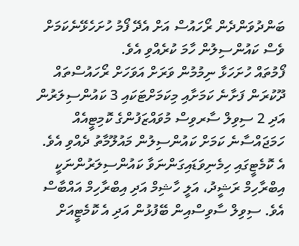ބަންދުވަންދެން ރޯހައުސް އަށް އެދޭ ފޯމު ހުށަހެޅޭނެކަމަށް ވެސް ކައުންސިލުން ހާމަ ކުރެއްވި އެވެ.
ފޯމުތައް ހުށަހަޅާ ނިމުމުން ވަރަށް އަވަހަށް ރޯހައުސްތައް ދޫކުރަން ފަށާނެ ކަމަށާއި މިކަމަށްޓަކައި 3 ކައުންސިލަރުން އަދި 2 ސިވިލް ސާރވިސް މުވައްޒަފުންގެ ކޮމިޓީއެއް ހަމަޖައްސާނެ ކަމަށް ކައުންސިލުން މައުލޫމާތު ދެއްވި އެވެ.
އެ ކޮމެޓީގައި ހިމެނިވަޑައިގަންނަވާ ކައުންސިލަރުންނަކީ އިބްރާހިމް ރަޝީދު، އަލީ ހާޝިމް އަދި އިބްރާހިމް އައްބާސް އެވެ. ސިވިލް ސާވިސްއިން ބޭފުޅުން އަދި އެ ކޮމެޓީއަށް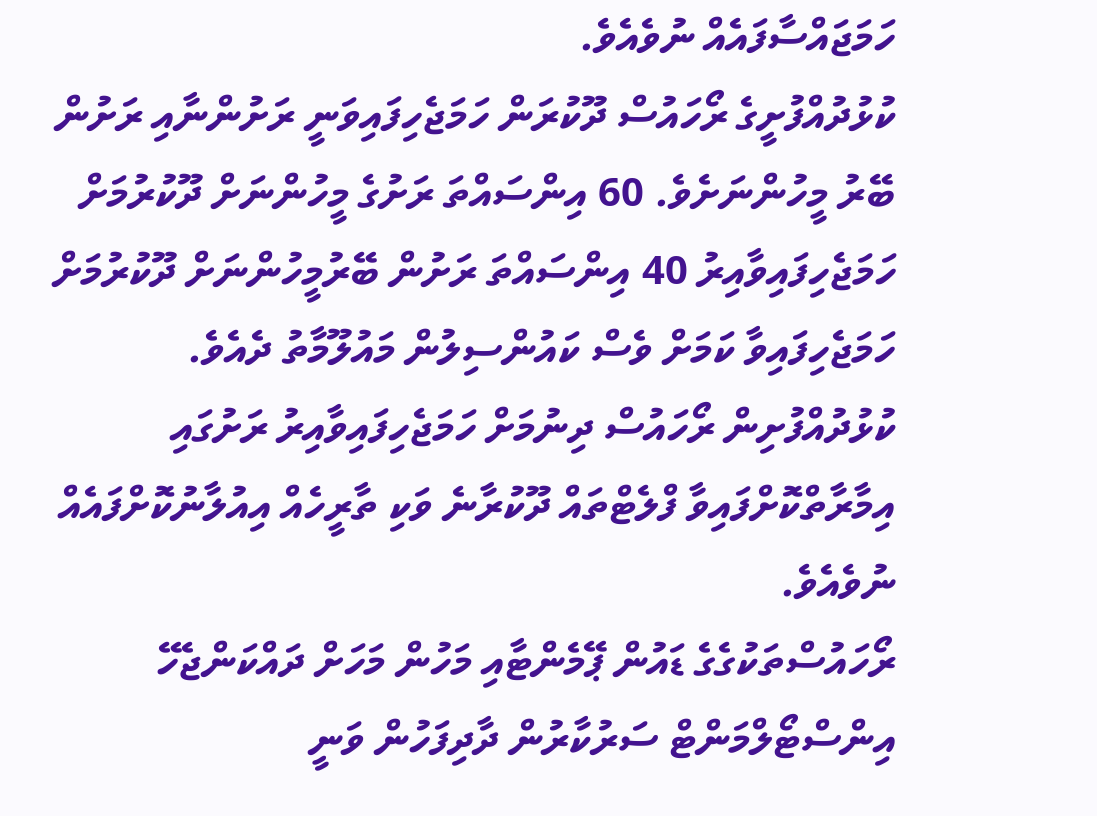ހަމަޖައްސާފައެއް ނުވެއެވެ.
ކުޅުދުއްފުށީގެ ރޯހައުސް ދޫކުރަން ހަމަޖެހިފައިވަނީ ރަށުންނާއި ރަށުން ބޭރު މީހުންނަށެވެ. 60 އިންސައްތަ ރަށުގެ މީހުންނަށް ދޫކުރުމަށް ހަމަޖެހިފައިވާއިރު 40 އިންސައްތަ ރަށުން ބޭރުމީހުންނަށް ދޫކުރުމަށް ހަމަޖެހިފައިވާ ކަމަށް ވެސް ކައުންސިލުން މައުލޫމާތު ދެއެވެ.
ކުޅުދުއްފުށިން ރޯހައުސް ދިނުމަށް ހަމަޖެހިފައިވާއިރު ރަށުގައި އިމާރާތްކޮށްފައިވާ ފްލެޓްތައް ދޫކުރާނެ ވަކި ތާރީހެއް އިއުލާނުކޮށްފައެއް ނުވެއެވެ.
ރޯހައުސްތަކުގެގެ ޑައުން ޕޭމެންޓާއި މަހުން މަހަށް ދައްކަންޖެހޭ އިންސްޓޯލްމަންޓް ސަރުކާރުން ދާދިފަހުން ވަނީ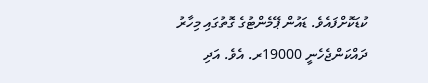ކުޑަކޮށްފައެވެ. ޑައުން ޕޭމެންޓުގެ ގޮތުގައި މިހާރު ދައްކަންޖެހެނީ 19000ރ. އެވެ. އަދި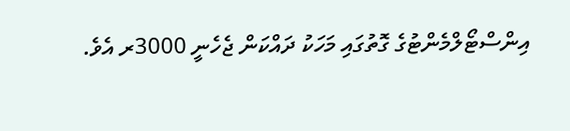އިންސްޓޯލްމެންޓުގެ ގޮތުގައި މަހަކު ދައްކަން ޖެހެނީ 3000ރ އެވެ.